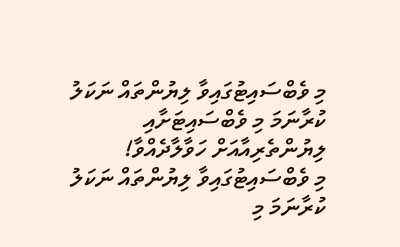މި ވެބްސައިޓުގައިވާ ލިޔުންތައް ނަކަލު ކުރާނަމަ މި ވެބްސައިޓަށާއި ލިޔުންތެރިއާއަށް ހަވާލާދެއްވާ!
މި ވެބްސައިޓުގައިވާ ލިޔުންތައް ނަކަލު ކުރާނަމަ މި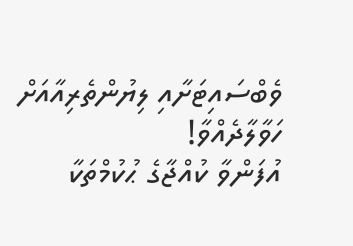ވެބްސައިޓަށާއި ލިޔުންތެރިއާއަށް ހަވާލާދެއްވާ!
އުފަންވާ ކުއްޖާގެ ޙުކުމްތަކާ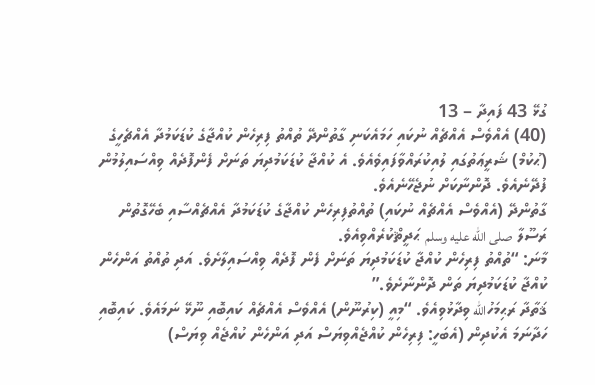ގުޅޭ 43 ފައިދާ – 13
(40) އެއްވެސް އެއްޗެއް ނުކައި ހަމައެކަނި ގާތުންދޭ ތުއްތު ފިރިހެން ކުއްޖާގެ ކުޑަކަމުދާ އެއްޗެހީގެ (ޙުކުމް) ޝަރީޢަތުގައި ލުއިކުރައްވާފައިވެއެވެ. އެ ކުއްޖާ ކުޑަކަމުދިޔަ ތަނަށް ފެންފޮދެއް ވިއްސައިލުމުން ފުދޭނެއެވެ. ދޮންނާކަށް ނުޖެހޭނެއެވެ.
ގާތުންދޭ (އެއްވެސް އެއްޗެއް ނުކައި) ތުއްތުފިރިހެން ކުއްޖާގެ ކުޑަކަމުދާ އެއްޗެއްސާއި ބެހޭގޮތުން ރަސޫލާ صلى الله عليه وسلم  ޙަދީޘްކުރެއްވިއެވެ.
މާނަ: “ތުއްތު ފިރިހެން ކުއްޖާ ކުޑަކަމުދިޔަ ތަނަށް ފެން ފޮދެއް ވިއްސައިލާށެވެ. އަދި ތުއްތު އަންހެން ކުއްޖާ ކުޑަކަމުދިޔަ ތަން ދޮންނާށެވެ.”
ޤަތާދާ ރަޙިމަހުالله ވިދާޅުވިއެވެ. “މިއީ (ކިރުނޫން) އެއްވެސް އެއްޗެއް ކައިބޮއި ނޫޅޭ ނަމައެވެ. ކައިބޮއި ހަދާނަމަ އެކުދިން (އެބަހީ: ފިރިހެން ކުއްޖެއްވިޔަސް އަދި އަންހެން ކުއްޖެއް ވިޔަސް)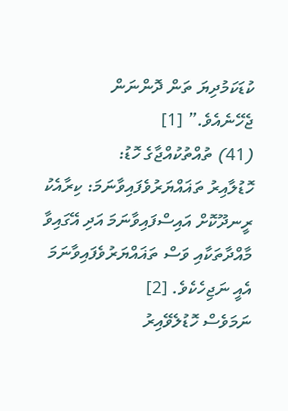ކުޑަކަމުދިޔަ ތަން ދޮންނަން ޖެހޭނެއެވެ.” [1]
(41) ތުއްތުކުއްޖާގެ ހޮޑު:
ހޮޑުލާއިރު ތަޣައްޔަރުވެފައިވާނަމަ: ކިރާއެކު ރީނދޫކޮށް އައިސްފައިވާނަމަ އަދި އޭގައިވާ މާއްދާތަކާއި ވަސް ތަޣައްޔަރުވެފައިވާނަމަ އެއީ ނަޖިހެކެވެ. [2]
ނަމަވެސް ހޮޑުލެވޭއިރު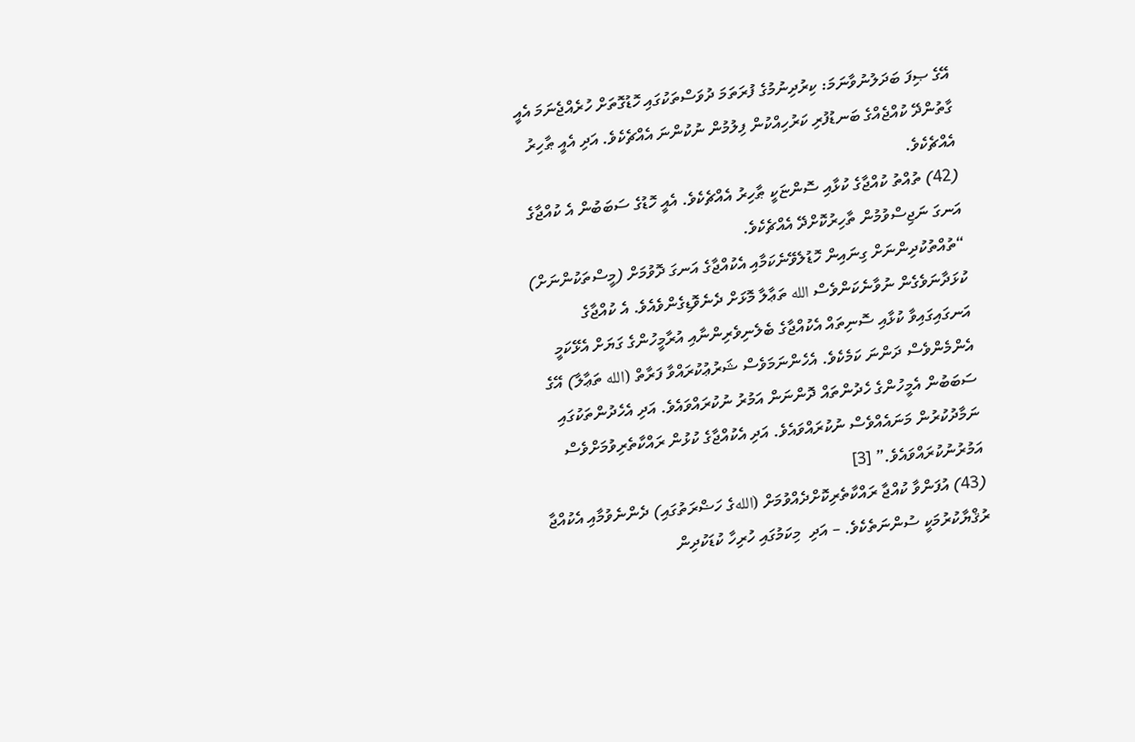އޭގެ ޞިފަ ބަދަލުނުވާނަމަ: ކިރުދިނުމުގެ ފުރަތަމަ ދުވަސްތަކުގައި ހޮޑުގޮތަށް ހުރެއްޖެނަމަ އެއީ ގާތުންދޭ ކުއްޖެއްގެ ބަނޑުފުރި ކަރުހިއްކުން ފިލުމުން ނުކުންނަ އެއްޗެކެވެ. އަދި އެއީ ޠާހިރު އެއްޗެކެވެ.
(42) ތުއްތު ކުއްޖާގެ ކުޅާއި ސޮންޏަކީ ޠާހިރު އެއްޗެކެވެ. އެއީ ހޮޑުގެ ސަބަބުން އެ ކުއްޖާގެ އަނގަ ނަޖިސްވުމުން ތާހިރުކޮށްދޭ އެއްޗެކެވެ.
“ތުއްތުކުދިންނަށް ގިނައިން ހޮޑުލެވޭނެކަމާއި އެކުއްޖާގެ އަނގަ ދޮވުމަށް (މީސްތަކުންނަށް) ކުޅަދާނަވެގެން ނުވާނެކަންވެސް الله ތަޢާލާ މޮޅަށް ދެނެވޮޑިގެންވެއެވެ. އެ ކުއްޖާގެ އަނގައިގައިވާ ކުޅާއި ސޮނިތައް އެކުއްޖާގެ ބެލެނިވެރިންނާއި އުރާމީހުންގެ ގަޔަށް އެޅޭކަމީ އެންމެންވެސް ދަންނަ ކަމެކެވެ. އެހެންނަމަވެސް ޝަރުޢުކުރައްވާ ފަރާތް (الله ތަޢާލާ) އޭގެ ސަބަބުން އެމީހުންގެ ހެދުންތައް ދޮންނަން އަމުރު ނުކުރައްވައެވެ. އަދި އެހެދުންތަކުގައި ނަމާދުކުރުން މަނައެއްވެސް ނުކުރައްވައެވެ. އަދި އެކުއްޖާގެ ކުޅުން ރައްކާތެރިވުމަށްވެސް އަމުރުނުކުރައްވައެވެ.” [3]
(43) އުފަންވާ ކުއްޖާ ރައްކާތެރިކޮށްދެއްވުމަށް (اللهގެ ހަޟްރަތުގައި) ދެންނެވުމާއި އެކުއްޖާ ރުޤްޔާކުރުމަކީ ސުންނަތެކެވެ. – އަދި  މިކަމުގައި ހުރިހާ ކުޑަކުދިން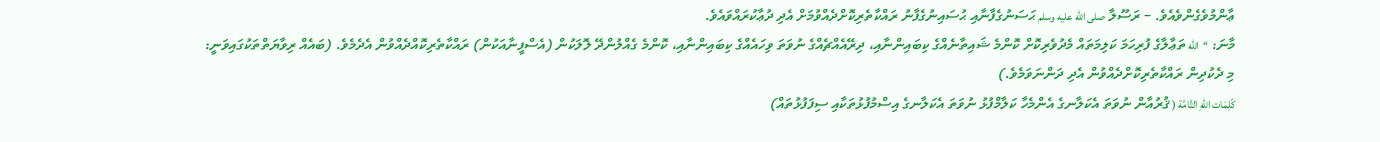ޢާންމުވެގެންވެއެވެ. – ރަސޫލާ صلى الله عليه وسلم ޙަސަނުގެފާނާއި ޙުސައިނުގެފާނު ރައްކާތެރިކޮށްދެއްވުމަށް އެދި ދުޢާކުރައްވައެވެ.
މާނަ: “الله ތަޢާލާގެ ފުރިހަމަ ކަލިމަތައް މެދުވެރިކޮށް ކޮންމެ ޝައިތާނެއްގެ ކިބައިންނާއި، ދިރޭއެއްޗެއްގެ ނުވަތަ ވިހައެއްގެ ކިބައިންނާއި، ކޮންމެ ގެއްލުންދޭ ލޮލަކުން (އެސްފީނާއަކުން) ރައްކާތެރިކޮއްދެއްވުން އެދެމެވެ. (ބައެއް ރިވާޔަތްތަކުގައިވަނީ: މި ދެކުދިން ރައްކާތެރިކޮށްދެއްވުން އެދި ދަންނަވަމެވެ.)
كًلِمَات اللهِ التَّامَّة ( ޤުރުއާން ނުވަތަ އެކަލާނގެ އެންމެހާ ކަލާމްފުޅު ނުވަތަ އެކަލާނގެ އިސްމުފުޅުތަކާއި ސިފަފުޅުތައް)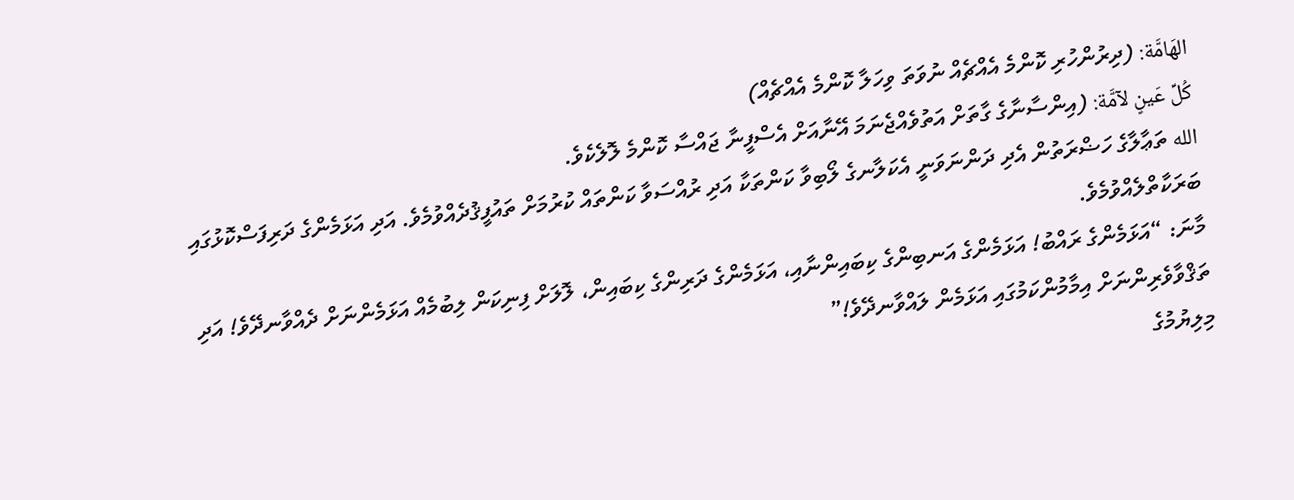الهَامَّة: (ދިރުންހުރި ކޮންމެ އެއްޗެއް ނުވަތަ ވިހަލާ ކޮންމެ އެއްޗެއް)
كُلِّ عَينٍ لآمَّة: (އިންސާނާގެ ގާތަށް އަތުވެއްޖެނަމަ އޭނާއަށް އެސްފީނާ ޖައްސާ ކޮންމެ ލޮލެކެވެ.
الله ތަޢާލާގެ ހަޟްރަތުން އެދި ދަންނަވަނީ އެކަލާނގެ ލޯބިވާ ކަންތަކާ އަދި ރުއްސަވާ ކަންތައް ކުރުމަށް ތައުފީޤުދެއްވުމެވެ. އަދި އަޅަމެންގެ ދަރިފަސްކޮޅުގައި ބަރަކާތްލެއްވުމެވެ.
މާނަ: “އަޅަމެންގެ ރައްބު! އަޅަމެންގެ އަނބިންގެ ކިބައިންނާއި، އަޅަމެންގެ ދަރިންގެ ކިބައިން، ލޮލަށް ފިނިކަން ލިބުމެއް އަޅަމެންނަށް ދެއްވާނދޭވެ! އަދި ތަޤްވާވެރިންނަށް އިމާމުންކަމުގައި އަޅަމެން ލައްވާނދޭވެ!”
މިލިޔުމުގެ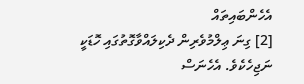އެހެންބައިތައް
[2] ގިނަ ޢިލްމުވެރިން ދެކިލައްވާގޮތުގައި ހޮޑަކީ ނަޖިހެކެވެ. އެހެނަސް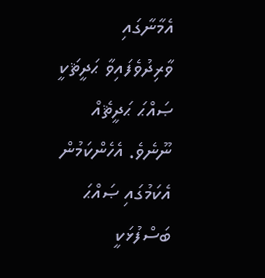އެމާނާގައި ވާރިދުވެފައިވާ ޙަދީޘަކީ ޞައްޙަ ޙަދީޘެއް ނޫނެވެ. އެހެންކަމުން އެކަމުގައި ޞައްޙަ ބަސްފުޅަކީ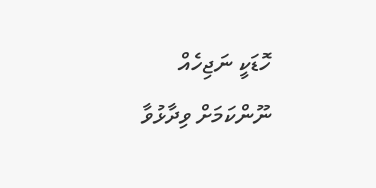ހޮޑަކީ ނަޖިހެއް ނޫންކަމަށް ވިދާޅުވާ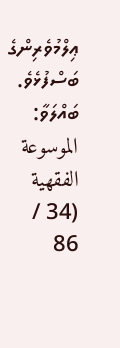ޢިލްމުވެރިންގެ ބަސްފުޅެވެ. ބައްލަވާ: الموسوعة الفقهية (34 / 86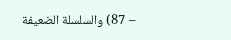– 87) والسلسلة الضعيفة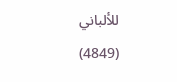للألباني (4849)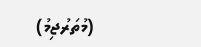(މުތަރުޖިމު)